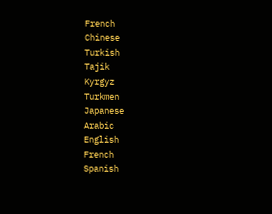French
Chinese
Turkish
Tajik
Kyrgyz
Turkmen
Japanese
Arabic
English
French
Spanish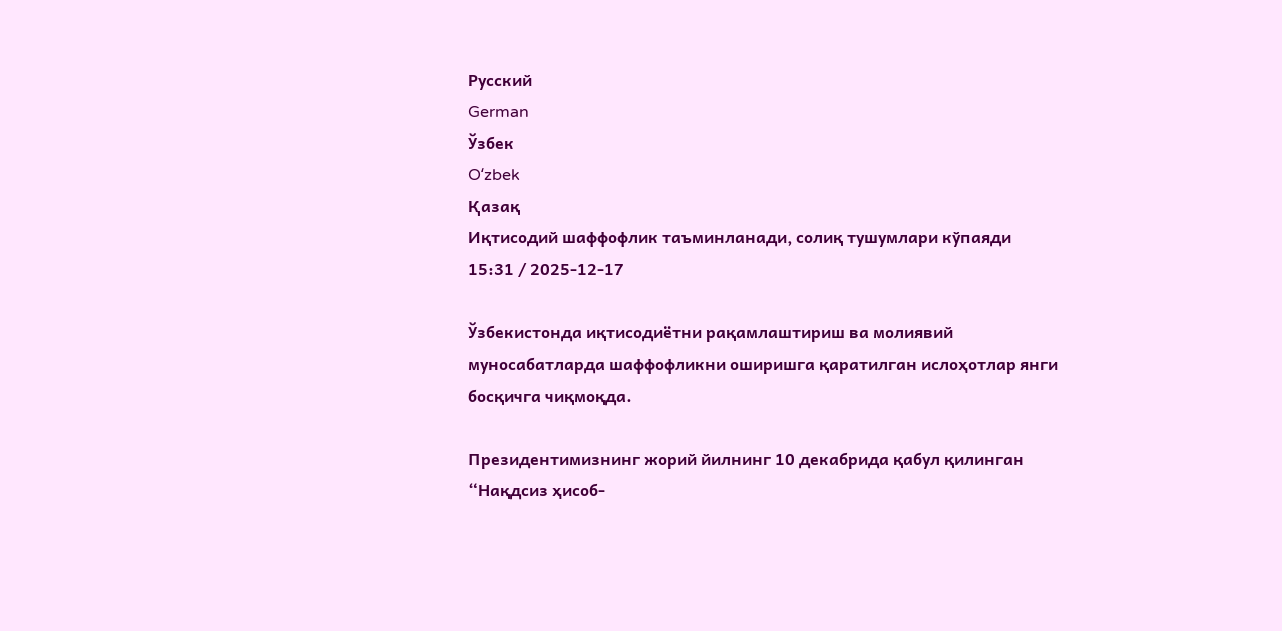Русский
German
Ўзбек
Oʻzbek
Қазақ
Иқтисодий шаффофлик таъминланади, солиқ тушумлари кўпаяди
15:31 / 2025-12-17

Ўзбекистонда иқтисодиётни рақамлаштириш ва молиявий муносабатларда шаффофликни оширишга қаратилган ислоҳотлар янги босқичга чиқмоқда.

Президентимизнинг жорий йилнинг 10 декабрида қабул қилинган “Нақдсиз ҳисоб-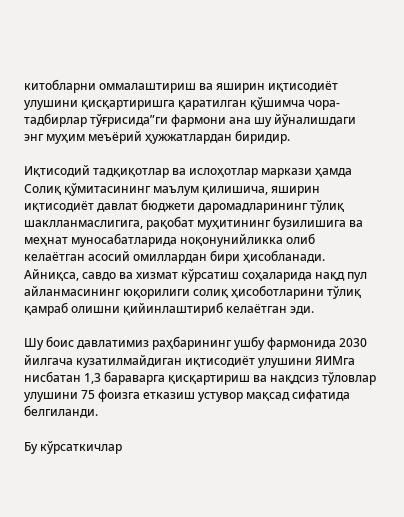китобларни оммалаштириш ва яширин иқтисодиёт улушини қисқартиришга қаратилган қўшимча чора-тадбирлар тўғрисида”ги фармони ана шу йўналишдаги энг муҳим меъёрий ҳужжатлардан биридир.

Иқтисодий тадқиқотлар ва ислоҳотлар маркази ҳамда Солиқ қўмитасининг маълум қилишича, яширин иқтисодиёт давлат бюджети даромадларининг тўлиқ шаклланмаслигига, рақобат муҳитининг бузилишига ва меҳнат муносабатларида ноқонунийликка олиб келаётган асосий омиллардан бири ҳисобланади. Айниқса, савдо ва хизмат кўрсатиш соҳаларида нақд пул айланмасининг юқорилиги солиқ ҳисоботларини тўлиқ қамраб олишни қийинлаштириб келаётган эди.

Шу боис давлатимиз раҳбарининг ушбу фармонида 2030 йилгача кузатилмайдиган иқтисодиёт улушини ЯИМга нисбатан 1,3 бараварга қисқартириш ва нақдсиз тўловлар улушини 75 фоизга етказиш устувор мақсад сифатида белгиланди.

Бу кўрсаткичлар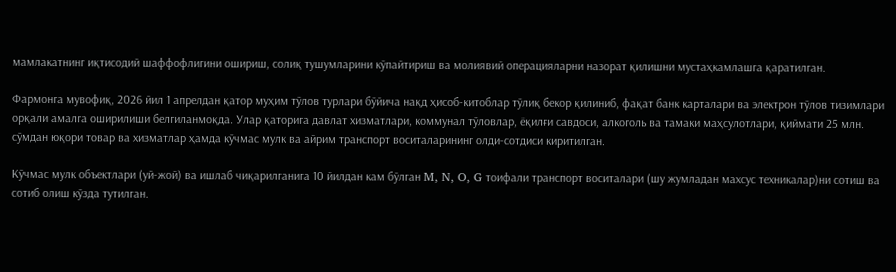мамлакатнинг иқтисодий шаффофлигини ошириш, солиқ тушумларини кўпайтириш ва молиявий операцияларни назорат қилишни мустаҳкамлашга қаратилган.

Фармонга мувофиқ, 2026 йил 1 апрелдан қатор муҳим тўлов турлари бўйича нақд ҳисоб-китоблар тўлиқ бекор қилиниб, фақат банк карталари ва электрон тўлов тизимлари орқали амалга оширилиши белгиланмоқда. Улар қаторига давлат хизматлари, коммунал тўловлар, ёқилғи савдоси, алкоголь ва тамаки маҳсулотлари, қиймати 25 млн. сўмдан юқори товар ва хизматлар ҳамда кўчмас мулк ва айрим транспорт воситаларининг олди-сотдиси киритилган.

Кўчмас мулк объектлари (уй‑жой) ва ишлаб чиқарилганига 10 йилдан кам бўлган M, N, O, G тоифали транспорт воситалари (шу жумладан махсус техникалар)ни сотиш ва сотиб олиш кўзда тутилган.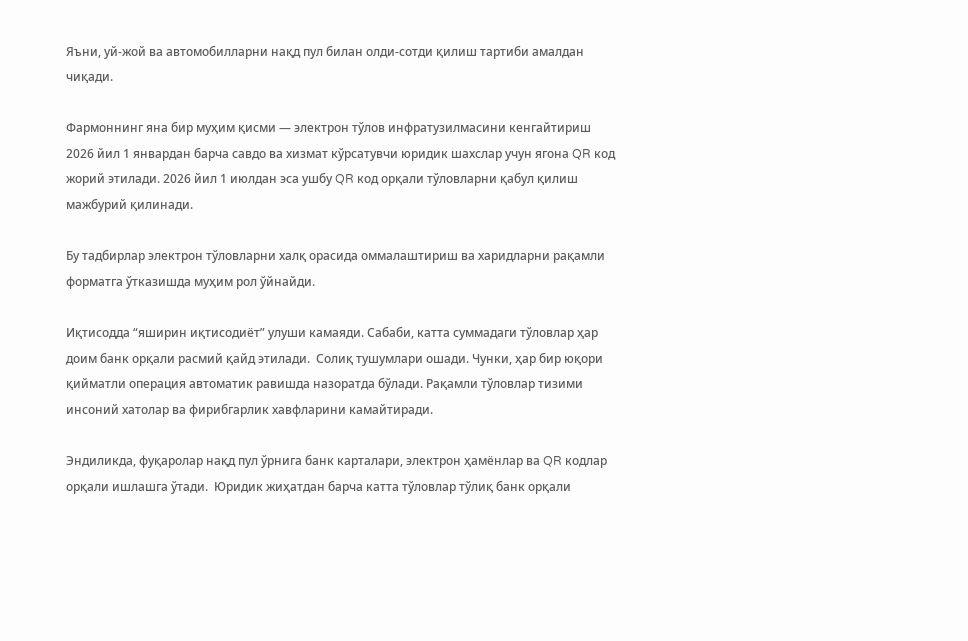Яъни, уй‑жой ва автомобилларни нақд пул билан олди‑сотди қилиш тартиби амалдан чиқади.

Фармоннинг яна бир муҳим қисми — электрон тўлов инфратузилмасини кенгайтириш 2026 йил 1 январдан барча савдо ва хизмат кўрсатувчи юридик шахслар учун ягона QR код жорий этилади. 2026 йил 1 июлдан эса ушбу QR код орқали тўловларни қабул қилиш мажбурий қилинади.

Бу тадбирлар электрон тўловларни халқ орасида оммалаштириш ва харидларни рақамли форматга ўтказишда муҳим рол ўйнайди.

Иқтисодда “яширин иқтисодиёт” улуши камаяди. Сабаби, катта суммадаги тўловлар ҳар доим банк орқали расмий қайд этилади.  Солиқ тушумлари ошади. Чунки, ҳар бир юқори қийматли операция автоматик равишда назоратда бўлади. Рақамли тўловлар тизими инсоний хатолар ва фирибгарлик хавфларини камайтиради.

Эндиликда, фуқаролар нақд пул ўрнига банк карталари, электрон ҳамёнлар ва QR кодлар орқали ишлашга ўтади.  Юридик жиҳатдан барча катта тўловлар тўлиқ банк орқали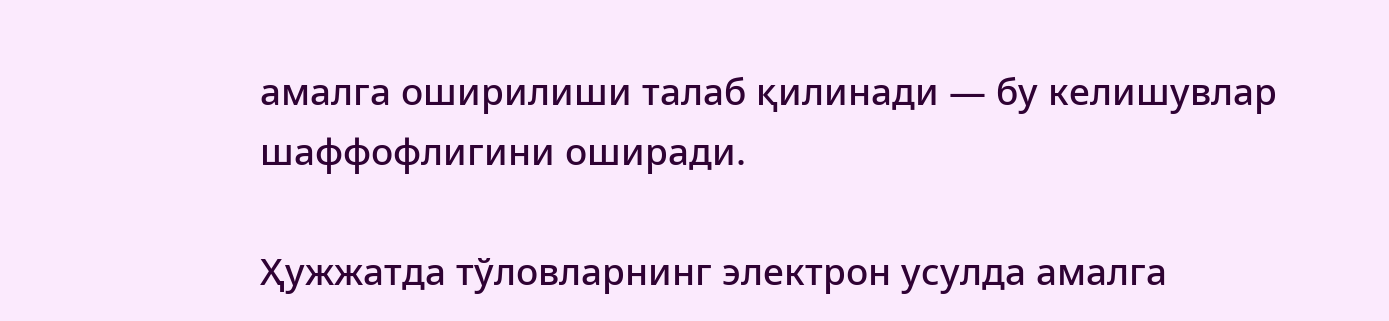амалга оширилиши талаб қилинади — бу келишувлар шаффофлигини оширади.

Ҳужжатда тўловларнинг электрон усулда амалга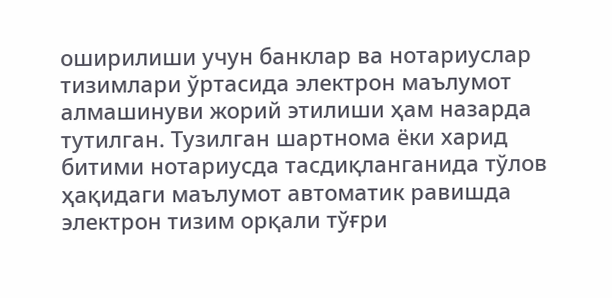оширилиши учун банклар ва нотариуслар тизимлари ўртасида электрон маълумот алмашинуви жорий этилиши ҳам назарда тутилган. Тузилган шартнома ёки харид битими нотариусда тасдиқланганида тўлов ҳақидаги маълумот автоматик равишда электрон тизим орқали тўғри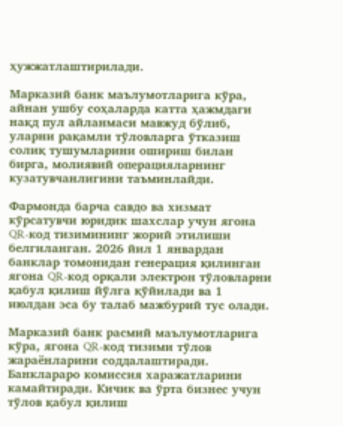ҳужжатлаштирилади.

Марказий банк маълумотларига кўра, айнан ушбу соҳаларда катта ҳажмдаги нақд пул айланмаси мавжуд бўлиб, уларни рақамли тўловларга ўтказиш солиқ тушумларини ошириш билан бирга, молиявий операцияларнинг кузатувчанлигини таъминлайди.

Фармонда барча савдо ва хизмат кўрсатувчи юридик шахслар учун ягона QR-код тизимининг жорий этилиши белгиланган. 2026 йил 1 январдан банклар томонидан генерация қилинган ягона QR-код орқали электрон тўловларни қабул қилиш йўлга қўйилади ва 1 июлдан эса бу талаб мажбурий тус олади.

Марказий банк расмий маълумотларига кўра, ягона QR-код тизими тўлов жараёнларини соддалаштиради. Банклараро комиссия харажатларини камайтиради. Кичик ва ўрта бизнес учун тўлов қабул қилиш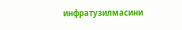инфратузилмасини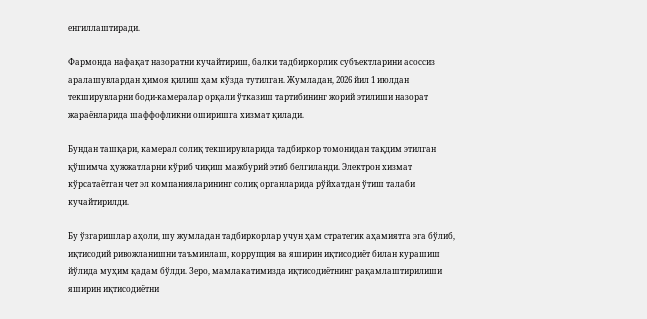енгиллаштиради.

Фармонда нафақат назоратни кучайтириш, балки тадбиркорлик субъектларини асоссиз аралашувлардан ҳимоя қилиш ҳам кўзда тутилган. Жумладан, 2026 йил 1 июлдан текширувларни боди-камералар орқали ўтказиш тартибининг жорий этилиши назорат жараёнларида шаффофликни оширишга хизмат қилади.

Бундан ташқари, камерал солиқ текширувларида тадбиркор томонидан тақдим этилган қўшимча ҳужжатларни кўриб чиқиш мажбурий этиб белгиланди. Электрон хизмат кўрсатаётган чет эл компанияларининг солиқ органларида рўйхатдан ўтиш талаби кучайтирилди.

Бу ўзгаришлар аҳоли, шу жумладан тадбиркорлар учун ҳам стратегик аҳамиятга эга бўлиб, иқтисодий ривожланишни таъминлаш, коррупция ва яширин иқтисодиёт билан курашиш йўлида муҳим қадам бўлди. Зеро, мамлакатимизда иқтисодиётнинг рақамлаштирилиши яширин иқтисодиётни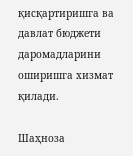қисқартиришга ва давлат бюджети даромадларини оширишга хизмат қилади.

Шаҳноза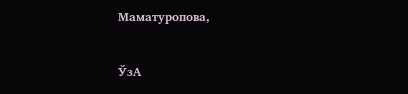Маматуропова,

ЎзА